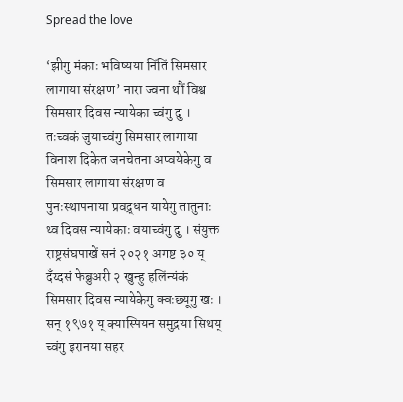Spread the love

‘झीगु मंकाः भविष्यया निंतिं सिमसार लागाया संरक्षण’ नारा ज्वना थौं विश्व सिमसार दिवस न्यायेका च्वंगु दु । तःच्वकं जुयाच्वंगु सिमसार लागाया विनाश दिकेत जनचेतना अप्वयेकेगु व सिमसार लागाया संरक्षण व पुनःस्थापनाया प्रवद्र्धन यायेगु तातुनाः थ्व दिवस न्यायेकाः वयाच्वंगु दु । संयुक्त राष्ट्रसंघपाखें सनं २०२१ अगष्ट ३० य् दँय्दसं फेब्रुअरी २ खुन्हु हलिंन्यंकं सिमसार दिवस न्यायेकेगु क्वःछ्यूगु खः । सन् १९७१ य् क्यास्पियन समुद्रया सिथय् च्वंगु इरानया सहर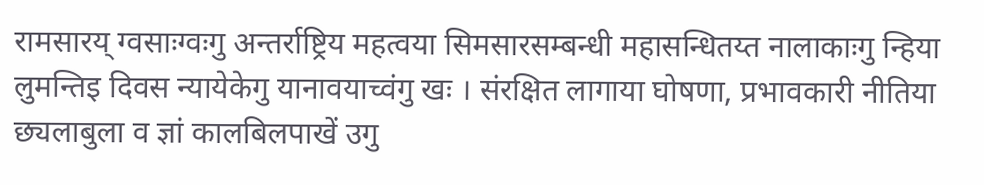रामसारय् ग्वसाःग्वःगु अन्तर्राष्ट्रिय महत्वया सिमसारसम्बन्धी महासन्धितय्त नालाकाःगु न्हिया लुमन्तिइ दिवस न्यायेकेगु यानावयाच्वंगु खः । संरक्षित लागाया घोषणा, प्रभावकारी नीतिया छ्यलाबुला व ज्ञां कालबिलपाखें उगु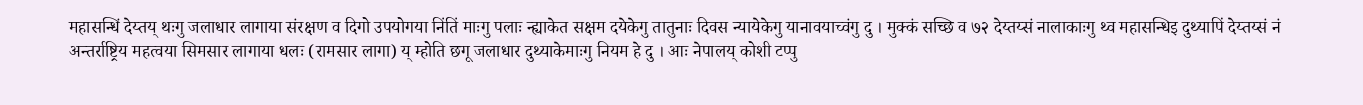महासन्धिं देय्तय् थःगु जलाधार लागाया संरक्षण व दिगो उपयोगया निंतिं माःगु पलाः न्ह्याकेत सक्षम दयेकेगु तातुनाः दिवस न्यायेकेगु यानावयाच्वंगु दु । मुक्कं सच्छि व ७२ देय्तय्सं नालाकाःगु थ्व महासन्धिइ दुथ्यापिं देय्तय्सं नं अन्तर्राष्ट्रिय महत्वया सिमसार लागाया धलः (रामसार लागा) य् म्होति छगू जलाधार दुथ्याकेमाःगु नियम हे दु । आः नेपालय् कोशी टप्पु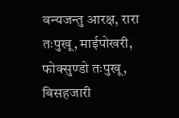वन्यजन्तु आरक्ष, रारा तःपुखू, माईपोखरी, फोक्सुण्डो तःपुखू, बिसहजारी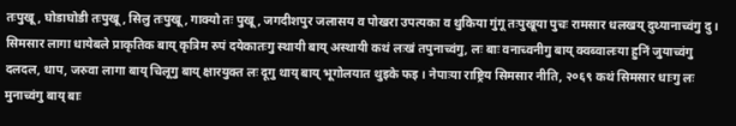तःपुखू, घोडाघोडी तःपुखू, सिलु तःपुखू, गाक्यो तः पुखू, जगदीशपुर जलासय व पोखरा उपत्यका व थुकिया गुंगू तःपुखूया पुचः रामसार धलखय् दुथ्यानाच्वंगु दु । सिमसार लागा धायेबले प्राकृतिक बाय् कृत्रिम रुपं दयेकातःगु स्थायी बाय् अस्थायी कथं लःखं तपुनाच्वंगु, लः बाः वनाच्वनीगु बाय् क्वब्वालःया हुनिं जुयाच्वंगु दलदल, धाप, जरुवा लागा बाय् चिलूगु बाय् क्षारयुक्त लः दूगु थाय् बाय् भूगोलयात थुइके फइ । नेपाःया राष्ट्रिय सिमसार नीति, २०६९ कथं सिमसार धाःगु लः मुनाच्वंगु बाय् बाः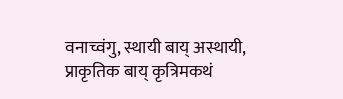वनाच्वंगु, स्थायी बाय् अस्थायी, प्राकृतिक बाय् कृत्रिमकथं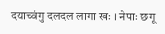दयाच्वंगु दलदल लागा खः । नेपाः छगू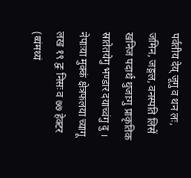पर्वतीय देय् जूगु व थन लः, जमिन, जङ्गल, वनस्पति लिसें खनिज पदार्थ थुजाःगु प्राकृतिक स्रातेतयेगु भण्डार दयाच्वंगु दु । नेपाःया मुक्कं क्षेत्रफलया च्यागू लख १९ द्वः निसः व ७७ हेक्टर (थ्यंमथ्यं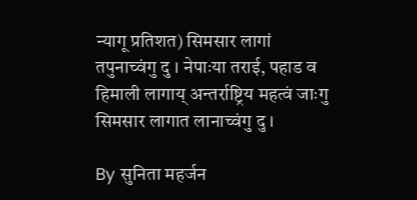न्यागू प्रतिशत) सिमसार लागां तपुनाच्वंगु दु । नेपाःया तराई, पहाड व हिमाली लागाय् अन्तर्राष्ट्रिय महत्वं जाःगु सिमसार लागात लानाच्वंगु दु ।

By सुनिता महर्जन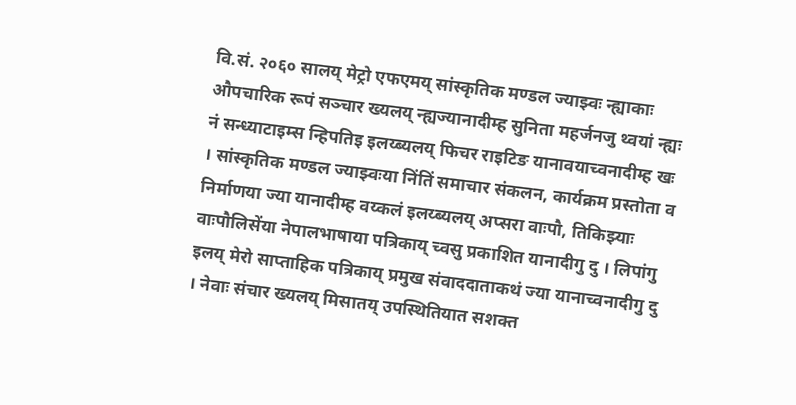वि.सं. २०६० सालय् मेट्रो एफएमय् सांस्कृतिक मण्डल ज्याझ्वः न्ह्याकाः औपचारिक रूपं सञ्चार ख्यलय् न्ह्यज्यानादीम्ह सुनिता महर्जनजु थ्वयां न्ह्यः नं सन्ध्याटाइम्स न्हिपतिइ इलय्ब्यलय् फिचर राइटिङ यानावयाच्वनादीम्ह खः । सांस्कृतिक मण्डल ज्याझ्वःया निंतिं समाचार संकलन, कार्यक्रम प्रस्तोता व निर्माणया ज्या यानादीम्ह वय्कलं इलय्ब्यलय् अप्सरा वाःपौ, तिकिझ्याः वाःपौलिसेंया नेपालभाषाया पत्रिकाय् च्वसु प्रकाशित यानादीगु दु । लिपांगु इलय् मेरो साप्ताहिक पत्रिकाय् प्रमुख संवाददाताकथं ज्या यानाच्वनादीगु दु । नेवाः संचार ख्यलय् मिसातय् उपस्थितियात सशक्त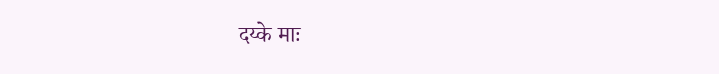दय्के माः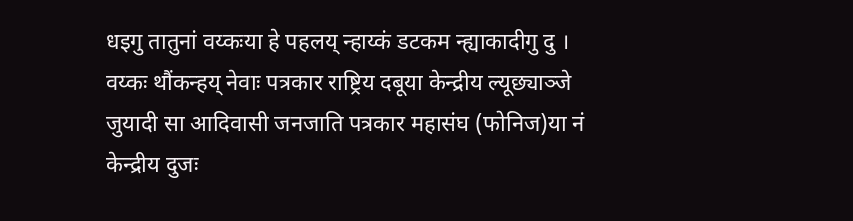धइगु तातुनां वय्कःया हे पहलय् न्हाय्कं डटकम न्ह्याकादीगु दु । वय्कः थौंकन्हय् नेवाः पत्रकार राष्ट्रिय दबूया केन्द्रीय ल्यूछ्याञ्जे जुयादी सा आदिवासी जनजाति पत्रकार महासंघ (फोनिज)या नं केन्द्रीय दुजः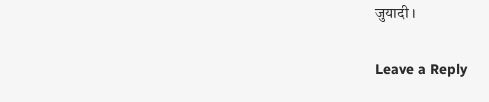जुयादी ।

Leave a Reply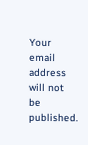Your email address will not be published.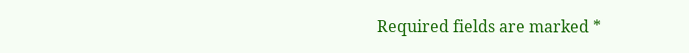Required fields are marked *